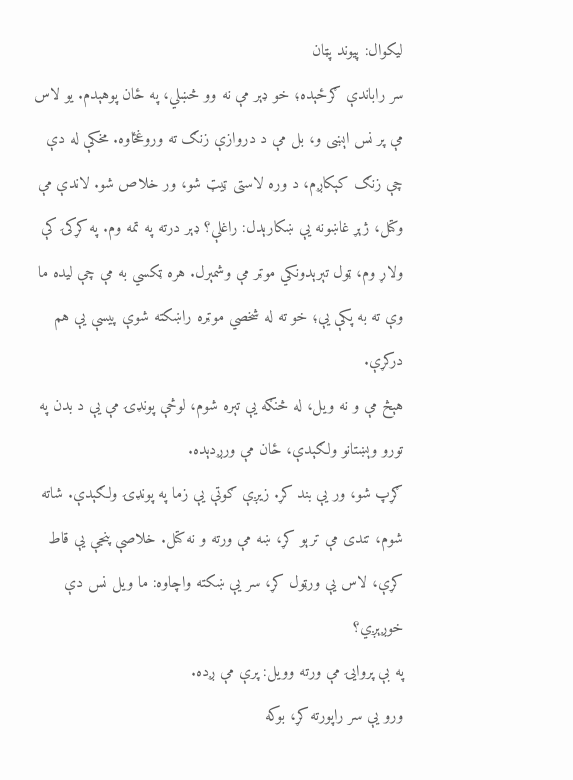لیکوال: پیوند پټان
سر راباندې ګرځېده؛ خو ډېر مې نه وو څښلي، په ځان پوهېدم. يو لاس مې پر نس اېښی و، بل مې د دروازې زنګ ته وروغځاوه. مخکې له دې چې زنګ کېکاږم، د وره لاستی ټیټ شو، ور خلاص شو. لاندې مې وکتل، ژېړ غاښونه یې ښکارېدل: راغلې؟ ډېر درته په تمه وم. په کړکۍ کې ولاړ وم، ټول تېرېدونکي موټر مې وشمېرل. هره ټکسي به مې چې لیده ما وې ته به پکې یې؛ خو ته له شخصي موټره راښکته شوې پیسې یې هم درکړې.
هېڅ مې و نه ويل، له څنګه یې تېره شوم، لوڅې پونډۍ مې یې د بدن په تورو وېښتانو ولګېدې، ځان مې ورږدېده.
ګړپ شو، ور یې بند کړ. زيږې ګوتې یې زما په پونډۍ ولګېدې. شاته شوم، تندی مې ترېو کړ، ښه مې ورته و نه کتل. خلاصې پنجې یې قاط کړې، لاس یې ورټول کړ، سر یې ښکته واچاوه: ما ویل نس دې خوږېږي؟
په بې پروايۍ مې ورته وویل: پرې مې ږده.
ورو یې سر راپورته کړ، بوکه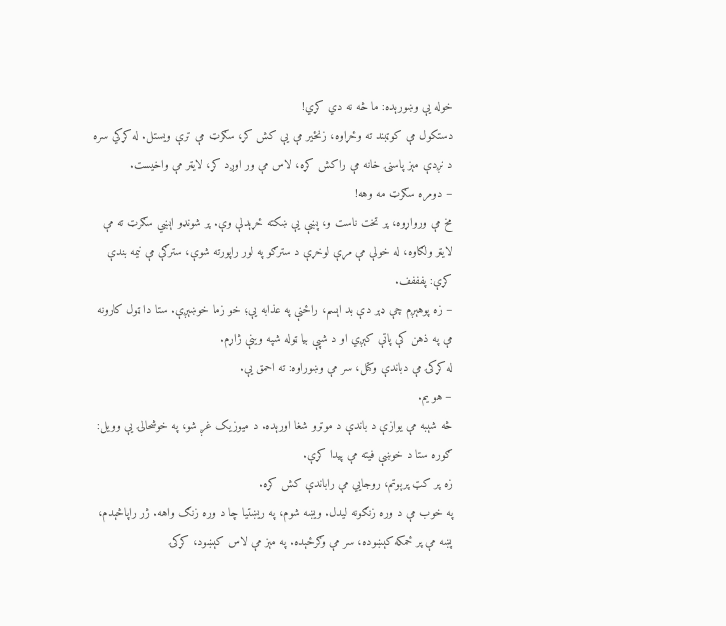خوله یې وښورېده: ما څه نه دي کړي!
دستکول مې کوټبند ته وځړاوه، زنځير مې یې کش کړ، سګرټ مې ترې ویستل. له کړکي سره د نږدې مېز پاسنۍ خانه مې راکش کړه، لاس مې ور اوږد کړ، لایټر مې واخیست.
– دومره سګرټ مه وهه!
مخ مې ورواړوه، پر تخت ناست و، پښې یې ښکته ځړېدلې وې. پر شونډو اېښي سګرټ ته مې لایټر ولګاوه، له خولې مې مړې لوخړې د سترګو په لور راپورته شوې، سترګې مې نیمه بندې کړې: پفففف.
– زه پوهېږم چې ډېر دې بد اېسم، راځنې په عذابه یې؛ خو زما خوښېږې. ستا دا ټول کارونه مې په ذهن کې پاتې کېږي او د شپې بیا ټوله شپه وینې ژاړم.
له کړکۍ مې دباندې وکتل، سر مې وښوراوه: ته احمق یې.
– هو یم.
څه شېبه مې یوازې د باندې د موټرو شغا اورېده. د میوزیک غږ شو، په خوشحالۍ یې وويل: ګوره ستا د خوښې فیته مې پیدا کړې.
زه پر کټ پرېوتم، روجايي مې راباندې کش کړه.
په خوب مې د وره زنګونه لیدل. ویښه شوم، په ریښتیا چا د وره زنګ واهه. ژر راپاڅېدم، پښه مې پر ځمکه کېښوده، سر مې وګرځېده. په مېز مې لاس کېښود، کړکۍ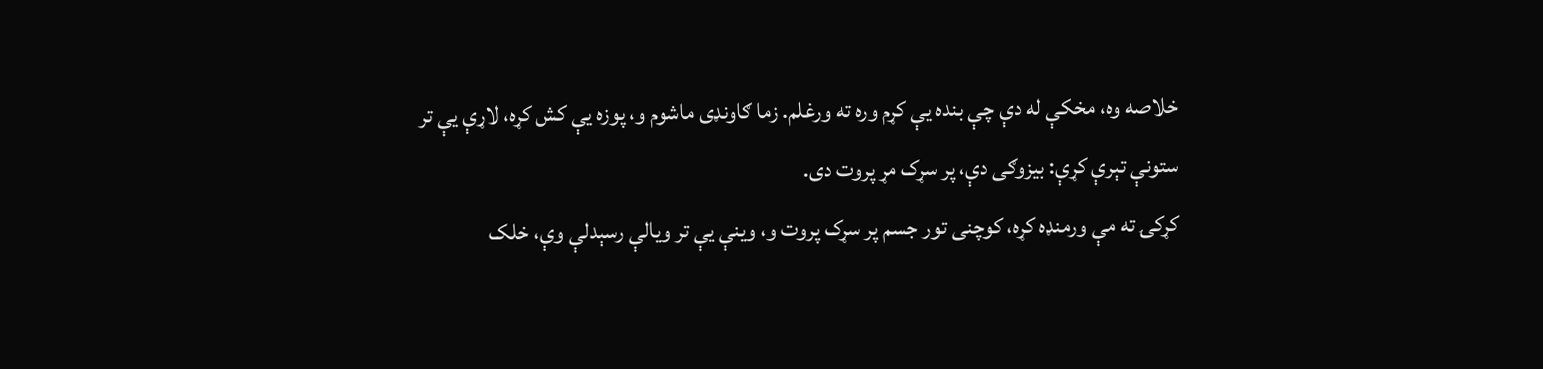خلاصه وه، مخکې له دې چې بنده یې کړم وره ته ورغلم. زما ګاونډی ماشوم و، پوزه یې کش کړه، لاړې یې تر ستونې تېرې کړې: بیزوګی دې، پر سړک مړ پروت دی.
کړکۍ ته مې ورمنډه کړه، کوچنی تور جسم پر سړک پروت و، وینې یې تر ویالې رسېدلې وې، خلک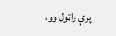پرې راټول وو،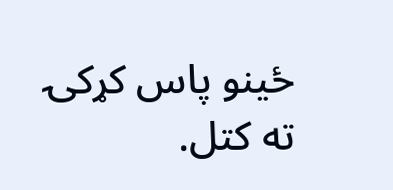ځینو پاس کړکۍ ته کتل.